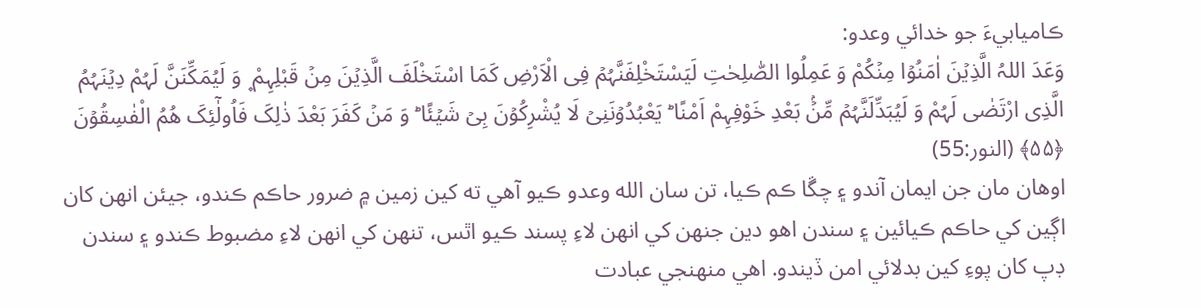ڪاميابيءَ جو خدائي وعدو:
وَعَدَ اللہُ الَّذِیۡنَ اٰمَنُوۡا مِنۡكُمْ وَ عَمِلُوا الصّٰلِحٰتِ لَیَسْتَخْلِفَنَّہُمۡ فِی الْاَرْضِ کَمَا اسْتَخْلَفَ الَّذِیۡنَ مِنۡ قَبْلِہِمْ ۪ وَ لَیُمَکِّنَنَّ لَہُمْ دِیۡنَہُمُ الَّذِی ارْتَضٰی لَہُمْ وَ لَیُبَدِّلَنَّہُمۡ مِّنۡۢ بَعْدِ خَوْفِہِمْ اَمْنًا ؕ یَعْبُدُوۡنَنِیۡ لَا یُشْرِكُوۡنَ بِیۡ شَیۡئًا ؕ وَ مَنۡ کَفَرَ بَعْدَ ذٰلِکَ فَاُولٰٓئِکَ هُمُ الْفٰسِقُوۡنَ ﴿۵۵﴾ (النور:55)
اوهان مان جن ايمان آندو ۽ چڱا ڪم ڪيا، تن سان الله وعدو ڪيو آهي ته کين زمين ۾ ضرور حاڪم ڪندو، جيئن انهن کان اڳين کي حاڪم ڪيائين ۽ سندن اهو دين جنهن کي انهن لاءِ پسند ڪيو اٿس، تنهن کي انهن لاءِ مضبوط ڪندو ۽ سندن ڊپ کان پوءِ کين بدلائي امن ڏيندو. اهي منهنجي عبادت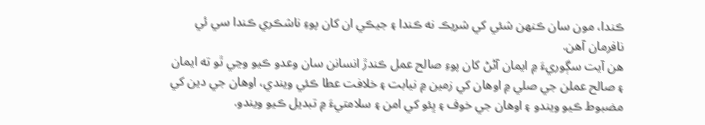ڪندا، مون سان ڪنهن شئي کي شريڪ نه ڪندا ۽ جيڪي ان کان پوءِ ناشڪري ڪندا سي ئي نافرمان آهن.
هن آيت سڳوريءَ ۾ ايمان آڻڻ کان پوءِ صالح عمل ڪندڙ انسانن سان وعدو ڪيو وڃي ٿو ته ايمان ۽ صالح عملن جي صلي ۾ اوهان کي زمين ۾ نيابت ۽ خلافت عطا ڪئي ويندي، اوهان جي دين کي مضبوط ڪيو ويندو ۽ اوهان جي خوف ۽ ڀئو کي امن ۽ سلامتيءَ ۾ تبديل ڪيو ويندو.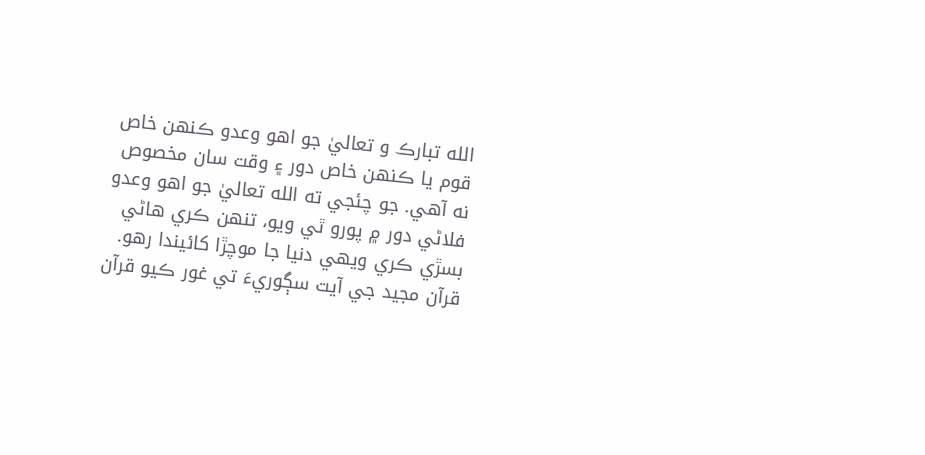الله تبارڪ و تعاليٰ جو اهو وعدو ڪنهن خاص قوم يا ڪنهن خاص دور ۽ وقت سان مخصوص نه آهي. جو چئجي ته الله تعاليٰ جو اهو وعدو فلاڻي دور ۾ پورو ٿي ويو، تنهن ڪري هاڻي بسڙي ڪري ويهي دنيا جا موچڙا کائيندا رهو. قرآن مجيد جي آيت سڳوريءَ تي غور ڪيو قرآن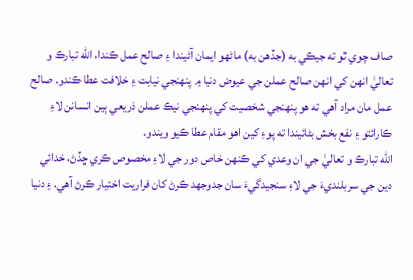صاف چوي ٿو ته جيڪي به (جڏهن به) ماڻهو ايمان آڻيندا ۽ صالح عمل ڪندا، الله تبارڪ و تعاليٰ انهن کي انهن صالح عملن جي عيوض دنيا ۾ پنهنجي نيابت ۽ خلافت عطا ڪندو. صالح عمل مان مراد آهي ته هو پنهنجي شخصيت کي پنهنجي نيڪ عملن ذريعي ٻين انسانن لاءِ ڪارائتو ۽ نفع بخش بڻائيندا ته پوءِ کين اهو مقام عطا ڪيو ويندو.
الله تبارڪ و تعاليٰ جي ان وعدي کي ڪنهن خاص دور جي لاءِ مخصوص ڪري ڇڏڻ، خدائي دين جي سربلنديءَ جي لاءِ سنجيدگيءَ سان جدوجهد ڪرڻ کان فراريت اختيار ڪرڻ آهي. ۽ دنيا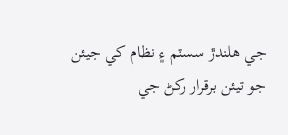جي هلندڙ سسٽم ۽ نظام کي جيئن جو تيئن برقرار رکڻ جي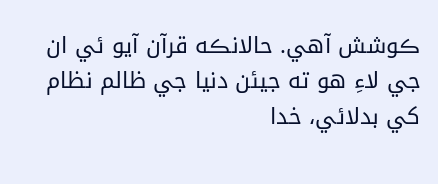ڪوشش آهي. حالانڪه قرآن آيو ئي ان جي لاءِ هو ته جيئن دنيا جي ظالم نظام کي بدلائي، خدا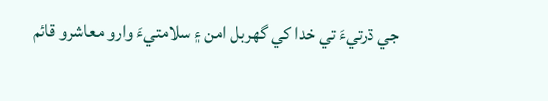جي ڌرتيءَ تي خدا کي گهربل امن ۽ سلامتيءَ وارو معاشرو قائم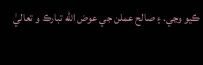ڪيو وڃي. ۽ صالح عملن جي عوض الله تبارڪ و تعاليٰ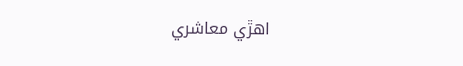اهڙي معاشري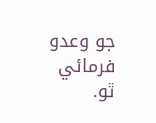جو وعدو فرمائي ٿو.